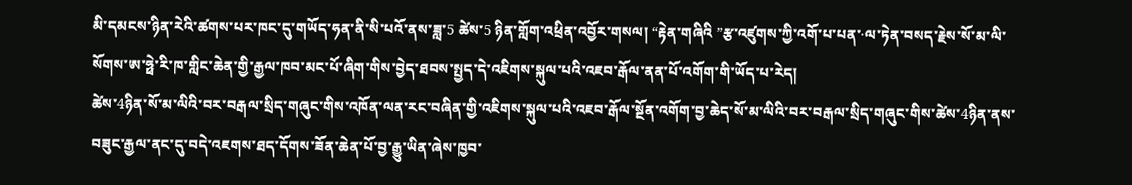མི་དམངས་ཉིན་རེའི་ཚགས་པར་ཁང་དུ་གཡོད་ཧན་ནི་སི་པའོ་ནས་ཟླ་5 ཚེས་5 ཉིན་གློག་འཕྲིན་འབྱོར་གསལ། “རྟེན་གཞིའི ”རྩ་འཛུགས་ཀྱི་འགོ་པ་པན་·ལ་ཏེན་བསད་རྗེས་སོ་མ་ལི་སོགས་ཨ་ཧྥེ་རི་ཁ་གླིང་ཆེན་གྱི་རྒྱལ་ཁབ་མང་པོ་ཞིག་གིས་བྱེད་ཐབས་སྤྱད་དེ་འཇིགས་སྐུལ་པའི་འཇབ་རྒོལ་ནན་པོ་འགོག་གི་ཡོད་པ་རེད།
ཚེས་4ཉིན་སོ་མ་ལིའི་བར་བརྒལ་སྲིད་གཞུང་གིས་འཁོན་ལན་རང་བཞིན་གྱི་འཇིགས་སྐུལ་པའི་འཇབ་རྒོལ་སྔོན་འགོག་བྱ་ཆེད་སོ་མ་ལིའི་བར་བརྒལ་སྲིད་གཞུང་གིས་ཚེས་4ཉིན་ནས་བཟུང་རྒྱལ་ནང་དུ་བདེ་འཇགས་ཐད་དོགས་ཟོན་ཆེན་པོ་བྱ་རྒྱུ་ཡིན་ཞེས་ཁྱབ་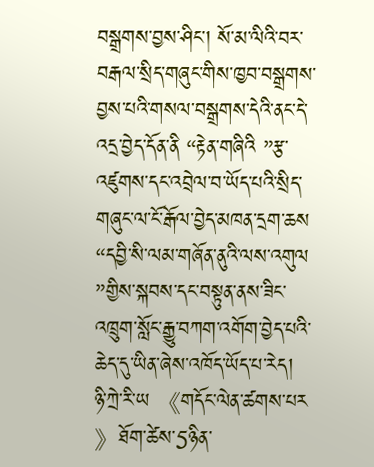བསྒྲགས་བྱས་ཤིང་། སོ་མ་ལིའི་བར་བརྒལ་སྲིད་གཞུང་གིས་ཁྱབ་བསྒྲགས་བྱས་པའི་གསལ་བསྒྲགས་དེའི་ནང་དེ་འདྲ་བྱེད་དོན་ནི “རྟེན་གཞིའི ”རྩ་འཛུགས་དང་འབྲེལ་བ་ཡོད་པའི་སྲིད་གཞུང་ལ་ངོ་རྒོལ་བྱེད་མཁན་དྲག་ཆས “དབྱི་སི་ལམ་གཞོན་ནུའི་ལས་འགུལ ”གྱིས་སྐབས་དང་བསྟུན་ནས་ཟིང་འཁྲུག་སློང་རྒྱུ་བཀག་འགོག་བྱེད་པའི་ཆེད་དུ་ཡིན་ཞེས་འཁོད་ཡོད་པ་རེད།
ཉི་ཀྲེ་རི་ཡ 《གདོང་ལེན་ཚགས་པར 》ཐོག་ཚེས་5ཉིན་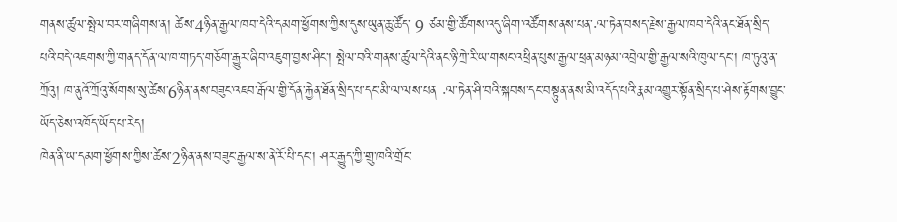གནས་ཚུལ་སྤེལ་བར་གཞིགས་ན། ཚེས་4ཉིན་རྒྱལ་ཁབ་དེའི་དམག་ཕྱོགས་ཀྱིས་དུས་ཡུན་ཆུ་ཚོད་ 9 ཙམ་གྱི་ཚོགས་འདུ་ཞིག་འཚོགས་ནས་པན་·ལ་ཏེན་བསད་རྗེས་རྒྱལ་ཁབ་དེའི་ནང་ཐོན་སྲིད་པའི་བདེ་འཇགས་ཀྱི་གནད་དོན་ལ་ཁ་གཏད་གཅོག་རྒྱུར་ཞིབ་འཇུག་བྱས་ཤིང་། སྤེལ་བའི་གནས་ཚུལ་དེའི་ནང་ཉི་ཀྲེ་རི་ཡ་གསང་འཕྲིན་པུས་རྒྱལ་ཕྲན་མཉམ་འབྲེལ་གྱི་རྒྱལ་སའི་ཁུལ་དང་། ཁ་ཏུའུ་ན་ཀྲོའུ། ཁ་ནུའོ་ཀྲོའུ་སོགས་སུ་ཚེས་6ཉིན་ནས་བཟུང་འཇབ་རྒོལ་གྱི་དོན་རྐྱེན་ཐོན་སྲིད་པ་དང་མི་ལ་ལས་པན ·ལ་ཏེན་ཤི་བའི་སྐབས་དང་བསྟུན་ནས་མི་འདོད་པའི་རྣམ་འགྱུར་སྟོན་སྲིད་པ་ཤེས་རྟོགས་བྱུང་ཡོད་ཅེས་འཁོད་ཡོད་པ་རེད།
ཁེན་ནི་ཡ་དམག་ཕྱོགས་ཀྱིས་ཚེས་2ཉིན་ནས་བཟུང་རྒྱལ་ས་ནེ་རོ་པི་དང་། ཤར་རྒྱུད་ཀྱི་གྲུ་ཁའི་གྲོང་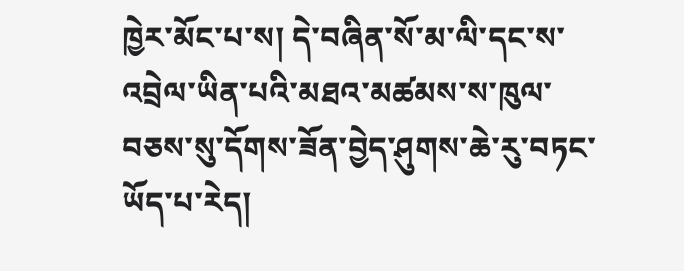ཁྱེར་མོང་པ་ས། དེ་བཞིན་སོ་མ་ལི་དང་ས་འབྲེལ་ཡིན་པའི་མཐའ་མཚམས་ས་ཁུལ་བཅས་སུ་དོགས་ཟོན་བྱེད་ཤུགས་ཆེ་རུ་བཏང་ཡོད་པ་རེད།